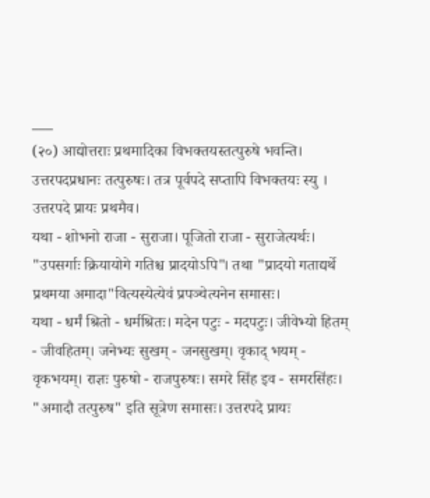___
(२०) आद्योत्तराः प्रथमादिका विभक्तयस्तत्पुरुषे भवन्ति। उत्तरपदप्रधानः तत्पुरुषः। तत्र पूर्वपदे सप्तापि विभक्तयः स्यु । उत्तरपदे प्रायः प्रथमैव।
यथा - शोभनो राजा - सुराजा। पूजितो राजा - सुराजेत्यर्थः।
"उपसर्गाः क्रियायोगे गतिश्च प्रादयोऽपि"। तथा "प्रादयो गताद्यर्थे प्रथमया अमादा"वित्यस्येत्येवं प्रपञ्चेत्यनेन समासः।
यथा - धर्मं श्रितो - धर्मश्रितः। मदेन पटुः - मदपटुः। जीवेभ्यो हितम् - जीवहितम्। जनेभ्यः सुखम् - जनसुखम्। वृकाद् भयम् - वृकभयम्। राज्ञः पुरुषो - राजपुरुषः। समरे सिंह इव - समरसिंहः।
"अमादौ तत्पुरुष" इति सूत्रेण समासः। उत्तरपदे प्रायः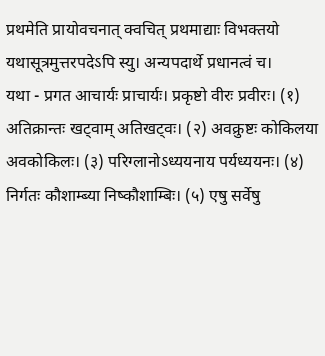प्रथमेति प्रायोवचनात् क्वचित् प्रथमाद्याः विभक्तयो यथासूत्रमुत्तरपदेऽपि स्यु। अन्यपदार्थे प्रधानत्वं च।
यथा - प्रगत आचार्यः प्राचार्यः। प्रकृष्टो वीरः प्रवीरः। (१) अतिक्रान्तः खट्वाम् अतिखट्वः। (२) अवक्रुष्टः कोकिलया अवकोकिलः। (३) परिग्लानोऽध्ययनाय पर्यध्ययनः। (४) निर्गतः कौशाम्ब्या निष्कौशाम्बिः। (५) एषु सर्वेषु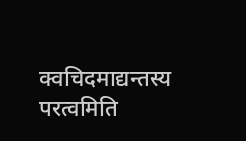क्वचिदमाद्यन्तस्य परत्वमिति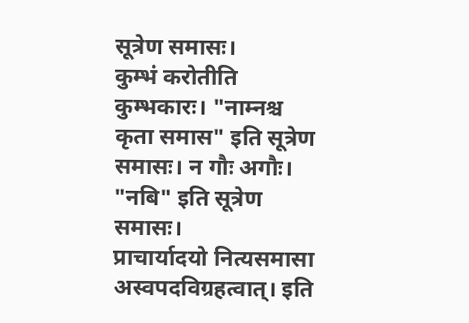सूत्रेण समासः।
कुम्भं करोतीति कुम्भकारः। "नाम्नश्च कृता समास" इति सूत्रेण समासः। न गौः अगौः। "नबि" इति सूत्रेण समासः।
प्राचार्यादयो नित्यसमासा अस्वपदविग्रहत्वात्। इति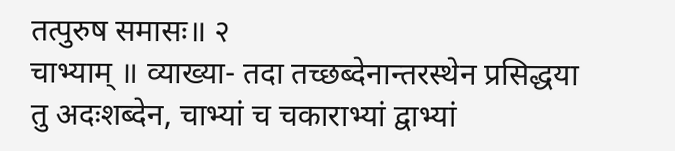तत्पुरुष समासः॥ २
चाभ्याम् ॥ व्याख्या- तदा तच्छब्देनान्तरस्थेन प्रसिद्धया तु अदःशब्देन, चाभ्यां च चकाराभ्यां द्वाभ्यां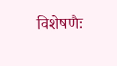विशेषणैः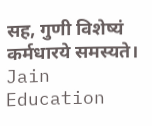सह, गुणी विशेष्यं कर्मधारये समस्यते।
Jain Education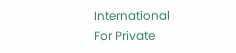International
For Private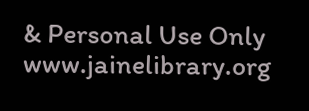& Personal Use Only
www.jainelibrary.org